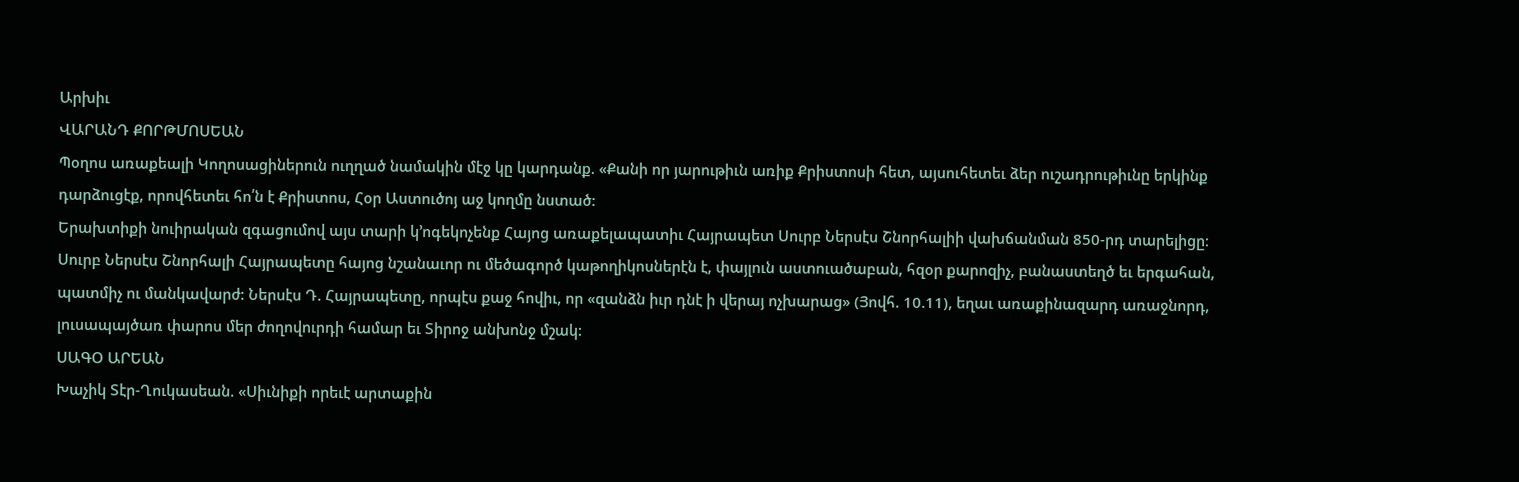Արխիւ
ՎԱՐԱՆԴ ՔՈՐԹՄՈՍԵԱՆ
Պօղոս առաքեալի Կողոսացիներուն ուղղած նամակին մէջ կը կարդանք. «Քանի որ յարութիւն առիք Քրիստոսի հետ, այսուհետեւ ձեր ուշադրութիւնը երկինք դարձուցէք, որովհետեւ հո՛ն է Քրիստոս, Հօր Աստուծոյ աջ կողմը նստած:
Երախտիքի նուիրական զգացումով այս տարի կ՚ոգեկոչենք Հայոց առաքելապատիւ Հայրապետ Սուրբ Ներսէս Շնորհալիի վախճանման 850-րդ տարելիցը։
Սուրբ Ներսէս Շնորհալի Հայրապետը հայոց նշանաւոր ու մեծագործ կաթողիկոսներէն է, փայլուն աստուածաբան, հզօր քարոզիչ, բանաստեղծ եւ երգահան, պատմիչ ու մանկավարժ: Ներսէս Դ. Հայրապետը, որպէս քաջ հովիւ, որ «զանձն իւր դնէ ի վերայ ոչխարաց» (Յովհ. 10.11), եղաւ առաքինազարդ առաջնորդ, լուսապայծառ փարոս մեր ժողովուրդի համար եւ Տիրոջ անխոնջ մշակ:
ՍԱԳՕ ԱՐԵԱՆ
Խաչիկ Տէր-Ղուկասեան. «Սիւնիքի որեւէ արտաքին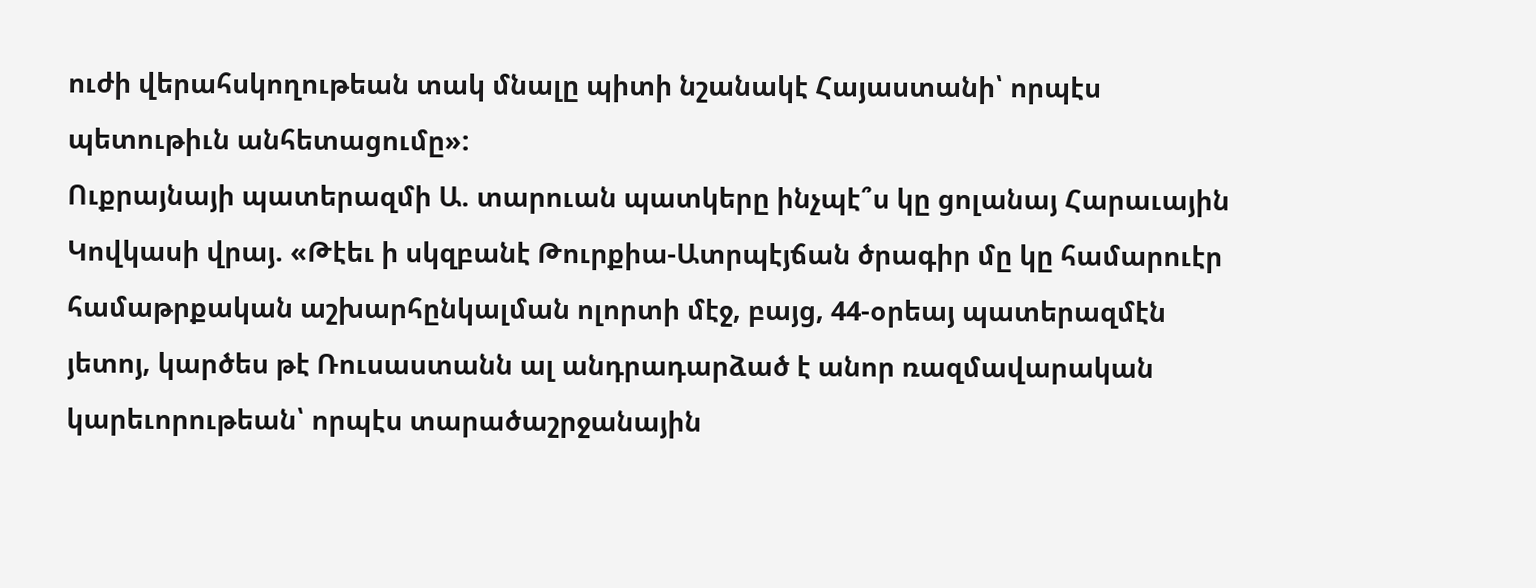ուժի վերահսկողութեան տակ մնալը պիտի նշանակէ Հայաստանի՝ որպէս պետութիւն անհետացումը»:
Ուքրայնայի պատերազմի Ա. տարուան պատկերը ինչպէ՞ս կը ցոլանայ Հարաւային Կովկասի վրայ. «Թէեւ ի սկզբանէ Թուրքիա-Ատրպէյճան ծրագիր մը կը համարուէր համաթրքական աշխարհընկալման ոլորտի մէջ, բայց, 44-օրեայ պատերազմէն յետոյ, կարծես թէ Ռուսաստանն ալ անդրադարձած է անոր ռազմավարական կարեւորութեան՝ որպէս տարածաշրջանային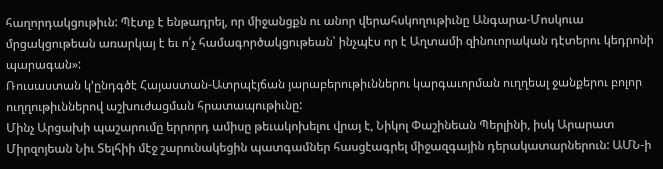հաղորդակցութիւն: Պէտք է ենթադրել, որ միջանցքն ու անոր վերահսկողութիւնը Անգարա-Մոսկուա մրցակցութեան առարկայ է եւ ո՛չ համագործակցութեան՝ ինչպէս որ է Աղտամի զինուորական դէտերու կեդրոնի պարագան»:
Ռուսաստան կ՚ընդգծէ Հայաստան-Ատրպէյճան յարաբերութիւններու կարգաւորման ուղղեալ ջանքերու բոլոր ուղղութիւններով աշխուժացման հրատապութիւնը:
Մինչ Արցախի պաշարումը երրորդ ամիսը թեւակոխելու վրայ է, Նիկոլ Փաշինեան Պերլինի, իսկ Արարատ Միրզոյեան Նիւ Տելհիի մէջ շարունակեցին պատգամներ հասցէագրել միջազգային դերակատարներուն: ԱՄՆ-ի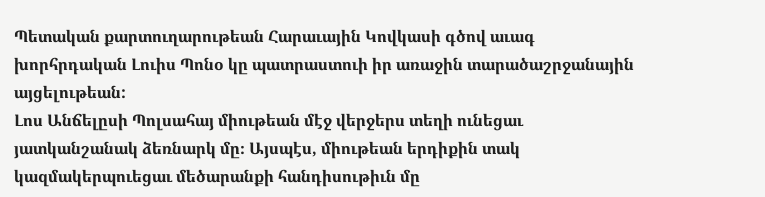Պետական քարտուղարութեան Հարաւային Կովկասի գծով աւագ խորհրդական Լուիս Պոնօ կը պատրաստուի իր առաջին տարածաշրջանային այցելութեան:
Լոս Անճելըսի Պոլսահայ միութեան մէջ վերջերս տեղի ունեցաւ յատկանշանակ ձեռնարկ մը։ Այսպէս, միութեան երդիքին տակ կազմակերպուեցաւ մեծարանքի հանդիսութիւն մը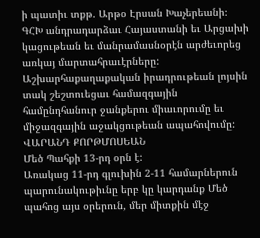ի պատիւ տքթ. Արթօ Էրսան Խաչերեանի։
ԳՀԽ անդրադարձաւ Հայաստանի եւ Արցախի կացութեան եւ մանրամասնօրէն արժեւորեց առկայ մարտահրաւէրները:
Աշխարհաքաղաքական իրադրութեան լոյսին տակ շեշտուեցաւ համազգային համընդհանուր ջանքերու միաւորումը եւ միջազգային աջակցութեան ապահովումը:
ՎԱՐԱՆԴ ՔՈՐԹՄՈՍԵԱՆ
Մեծ Պահքի 13-րդ օրն է:
Առակաց 11-րդ գլուխին 2-11 համարներուն պարունակութիւնը երբ կը կարդանք Մեծ պահոց այս օրերուն, մեր միտքին մէջ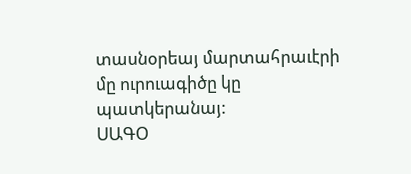տասնօրեայ մարտահրաւէրի մը ուրուագիծը կը պատկերանայ:
ՍԱԳՕ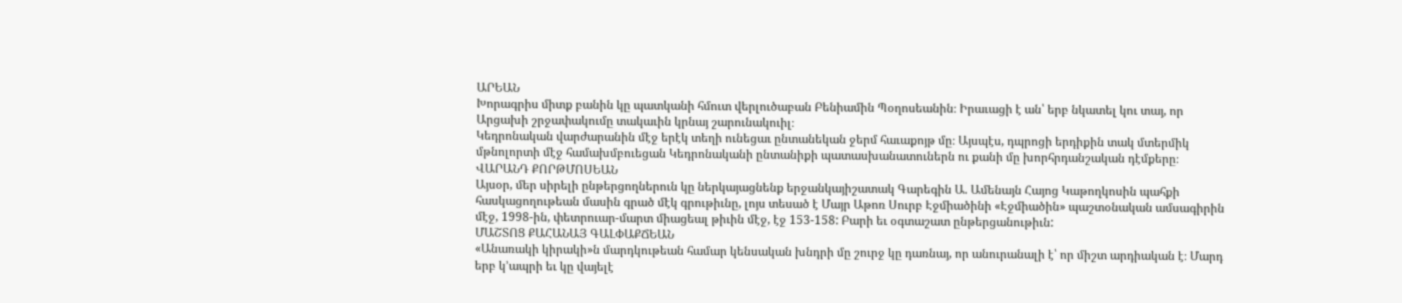ԱՐԵԱՆ
Խորագրիս միտք բանին կը պատկանի հմուտ վերլուծաբան Բենիամին Պօղոսեանին։ Իրաւացի է ան՝ երբ նկատել կու տայ, որ Արցախի շրջափակումը տակաւին կրնայ շարունակուիլ։
Կեդրոնական վարժարանին մէջ երէկ տեղի ունեցաւ ընտանեկան ջերմ հաւաքոյթ մը։ Այսպէս, դպրոցի երդիքին տակ մտերմիկ մթնոլորտի մէջ համախմբուեցան Կեդրոնականի ընտանիքի պատասխանատուներն ու քանի մը խորհրդանշական դէմքերը։
ՎԱՐԱՆԴ ՔՈՐԹՄՈՍԵԱՆ
Այսօր, մեր սիրելի ընթերցողներուն կը ներկայացնենք երջանկայիշատակ Գարեգին Ա. Ամենայն Հայոց Կաթողկոսին պահքի հասկացողութեան մասին գրած մէկ գրութիւնը, լոյս տեսած է Մայր Աթոռ Սուրբ Էջմիածինի «Էջմիածին» պաշտօնական ամսագիրին մէջ, 1998-ին, փետրուար-մարտ միացեալ թիւին մէջ, էջ 153-158: Բարի եւ օգտաշատ ընթերցանութիւն:
ՄԱՇՏՈՑ ՔԱՀԱՆԱՅ ԳԱԼՓԱՔՃԵԱՆ
«Անառակի կիրակի»ն մարդկութեան համար կենսական խնդրի մը շուրջ կը դառնայ, որ անուրանալի է՝ որ միշտ արդիական է։ Մարդ երբ կ՚ապրի եւ կը վայելէ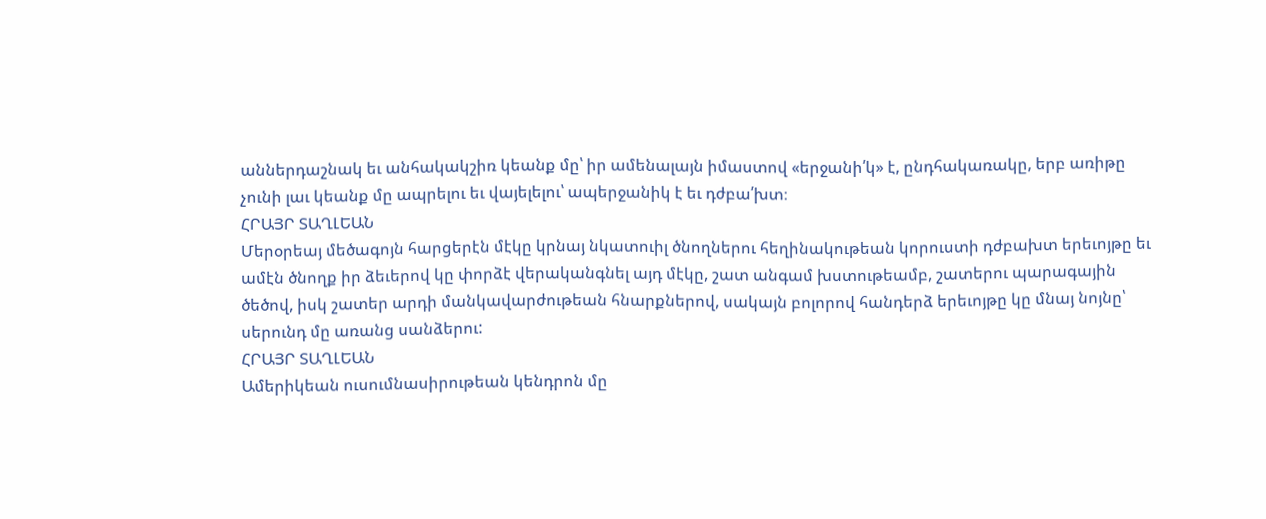աններդաշնակ եւ անհակակշիռ կեանք մը՝ իր ամենալայն իմաստով «երջանի՛կ» է, ընդհակառակը, երբ առիթը չունի լաւ կեանք մը ապրելու եւ վայելելու՝ ապերջանիկ է եւ դժբա՛խտ։
ՀՐԱՅՐ ՏԱՂԼԵԱՆ
Մերօրեայ մեծագոյն հարցերէն մէկը կրնայ նկատուիլ ծնողներու հեղինակութեան կորուստի դժբախտ երեւոյթը եւ ամէն ծնողք իր ձեւերով կը փորձէ վերականգնել այդ մէկը, շատ անգամ խստութեամբ, շատերու պարագային ծեծով, իսկ շատեր արդի մանկավարժութեան հնարքներով, սակայն բոլորով հանդերձ երեւոյթը կը մնայ նոյնը՝ սերունդ մը առանց սանձերու:
ՀՐԱՅՐ ՏԱՂԼԵԱՆ
Ամերիկեան ուսումնասիրութեան կենդրոն մը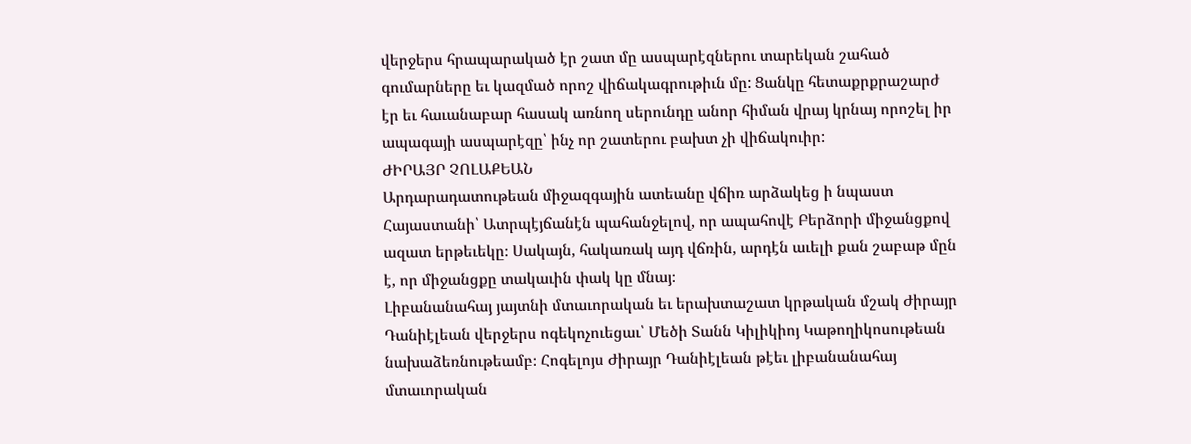վերջերս հրապարակած էր շատ մը ասպարէզներու տարեկան շահած գումարները եւ կազմած որոշ վիճակագրութիւն մը: Ցանկը հետաքրքրաշարժ էր եւ հաւանաբար հասակ առնող սերունդը անոր հիման վրայ կրնայ որոշել իր ապագայի ասպարէզը՝ ինչ որ շատերու բախտ չի վիճակուիր:
ԺԻՐԱՅՐ ՉՈԼԱՔԵԱՆ
Արդարադատութեան միջազգային ատեանը վճիռ արձակեց ի նպաստ Հայաստանի՝ Ատրպէյճանէն պահանջելով, որ ապահովէ Բերձորի միջանցքով ազատ երթեւեկը։ Սակայն, հակառակ այդ վճռին, արդէն աւելի քան շաբաթ մըն է, որ միջանցքը տակաւին փակ կը մնայ։
Լիբանանահայ յայտնի մտաւորական եւ երախտաշատ կրթական մշակ Ժիրայր Դանիէլեան վերջերս ոգեկոչուեցաւ՝ Մեծի Տանն Կիլիկիոյ Կաթողիկոսութեան նախաձեռնութեամբ։ Հոգելոյս Ժիրայր Դանիէլեան թէեւ լիբանանահայ մտաւորական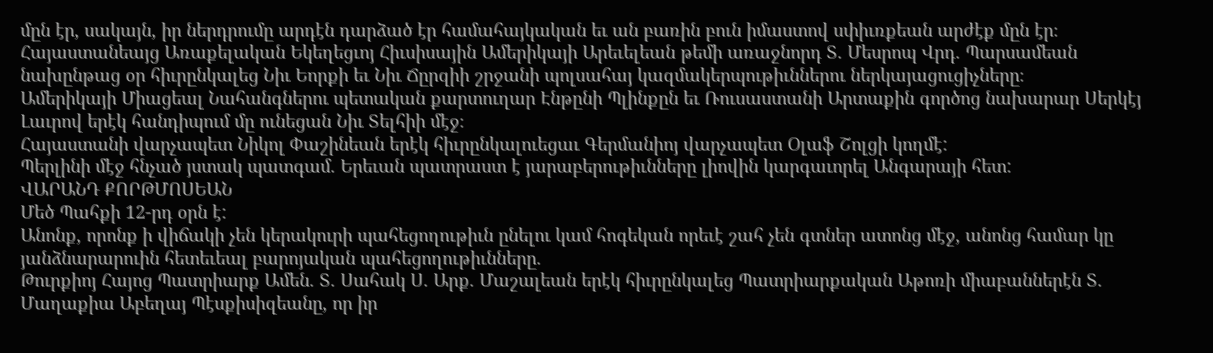մըն էր, սակայն, իր ներդրումը արդէն դարձած էր համահայկական եւ ան բառին բուն իմաստով սփիւռքեան արժէք մըն էր։
Հայաստանեայց Առաքելական Եկեղեցւոյ Հիւսիսային Ամերիկայի Արեւելեան թեմի առաջնորդ Տ. Մեսրոպ Վրդ. Պարսամեան նախընթաց օր հիւրընկալեց Նիւ Եորքի եւ Նիւ Ճըրզիի շրջանի պոլսահայ կազմակերպութիւններու ներկայացուցիչները։
Ամերիկայի Միացեալ Նահանգներու պետական քարտուղար Էնթընի Պլինքըն եւ Ռուսաստանի Արտաքին գործոց նախարար Սերկէյ Լաւրով երէկ հանդիպում մը ունեցան Նիւ Տելհիի մէջ։
Հայաստանի վարչապետ Նիկոլ Փաշինեան երէկ հիւրընկալուեցաւ Գերմանիոյ վարչապետ Օլաֆ Շոլցի կողմէ:
Պերլինի մէջ հնչած յստակ պատգամ. Երեւան պատրաստ է յարաբերութիւնները լիովին կարգաւորել Անգարայի հետ:
ՎԱՐԱՆԴ ՔՈՐԹՄՈՍԵԱՆ
Մեծ Պահքի 12-րդ օրն է:
Անոնք, որոնք ի վիճակի չեն կերակուրի պահեցողութիւն ընելու կամ հոգեկան որեւէ շահ չեն գտներ ատոնց մէջ, անոնց համար կը յանձնարարուին հետեւեալ բարոյական պահեցողութիւնները.
Թուրքիոյ Հայոց Պատրիարք Ամեն. Տ. Սահակ Ս. Արք. Մաշալեան երէկ հիւրընկալեց Պատրիարքական Աթոռի միաբաններէն Տ. Մաղաքիա Աբեղայ Պէսքիսիզեանը, որ իր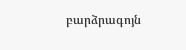բարձրագոյն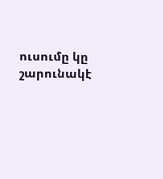ուսումը կը շարունակէ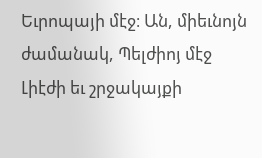Եւրոպայի մէջ։ Ան, միեւնոյն ժամանակ, Պելժիոյ մէջ Լիէժի եւ շրջակայքի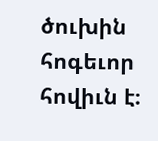ծուխին հոգեւոր հովիւն է։